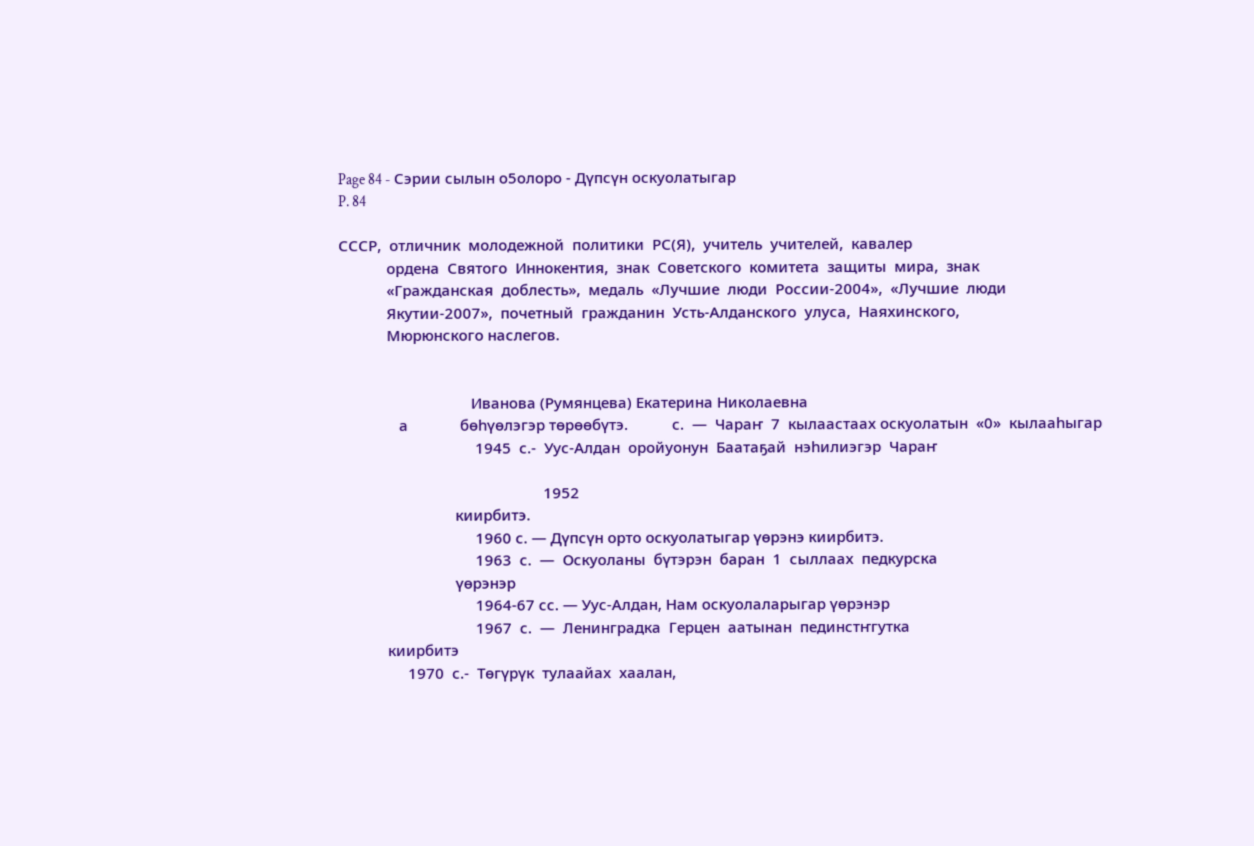Page 84 - Сэрии сылын о5олоро - Дүпсүн оскуолатыгар
P. 84

СССР,  отличник  молодежной  политики  РС(Я),  учитель  учителей,  кавалер
            ордена  Святого  Иннокентия,  знак  Советского  комитета  защиты  мира,  знак
            «Гражданская  доблесть»,  медаль  «Лучшие  люди  России-2004»,  «Лучшие  люди
            Якутии-2007»,  почетный  гражданин  Усть-Алданского  улуса,  Наяхинского,
            Мюрюнского наслегов.


                                 Иванова (Румянцева) Екатерина Николаевна
               а             бөһүөлэгэр төрөөбүтэ.           с.  —  Чараҥ  7  кылаастаах оскуолатын  «0»  кылааһыгар
                                  1945  с.-  Уус-Алдан  оройуонун  Баатаҕай  нэһилиэгэр  Чараҥ

                                                   1952
                             киирбитэ.
                                  1960 с. — Дүпсүн орто оскуолатыгар үөрэнэ киирбитэ.
                                  1963  с.  —  Оскуоланы  бүтэрэн  баран  1  сыллаах  педкурска
                             үөрэнэр
                                  1964-67 сс. — Уус-Алдан, Нам оскуолаларыгар үөрэнэр
                                  1967  с.  —  Ленинградка  Герцен  аатынан  пединстҥгутка
            киирбитэ
                 1970  с.-  Төгүрүк  тулаайах  хаалан,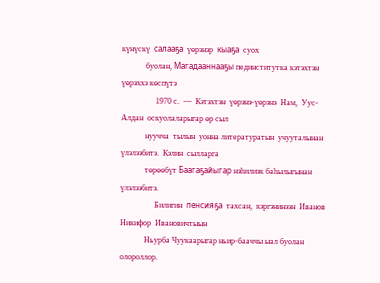күнүскү  салааҕа  үөрэнэр  кыаҕа  суох
            буолан, Магадааннааҕы пединститутка кэтэхтэн үөрэххэ көспүтэ
                 1970 с.  —  Кэтэхтэн  үөрэнэ-үөрэнэ  Нам,  Уус-Алдан  оскуолаларыгар өр сыл
            нуучча  тылын  уонна литературатын  учууталынан  үлэлээбитэ.  Кэлин  сылларга
            төрөөбүт Баагаҕайыгар нэһилиэк баһылыгынан үлэлээбитэ.
                 Билигин  пенсияҕа  тахсан,  кэргэнинээн  Иванов  Никифор  Ивановичтыын
            Ньурба Чуукаарыгар ньир-бааччы ыал буолан олороллор.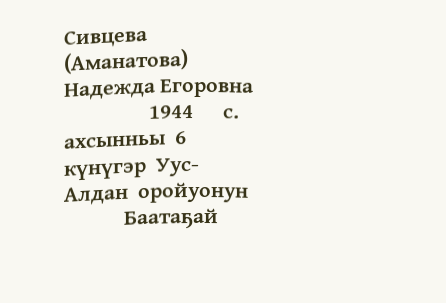Сивцева (Аманатова) Надежда Егоровна
                 1944      с.  ахсынньы  6  күнүгэр  Уус-Алдан  оройуонун
            Баатаҕай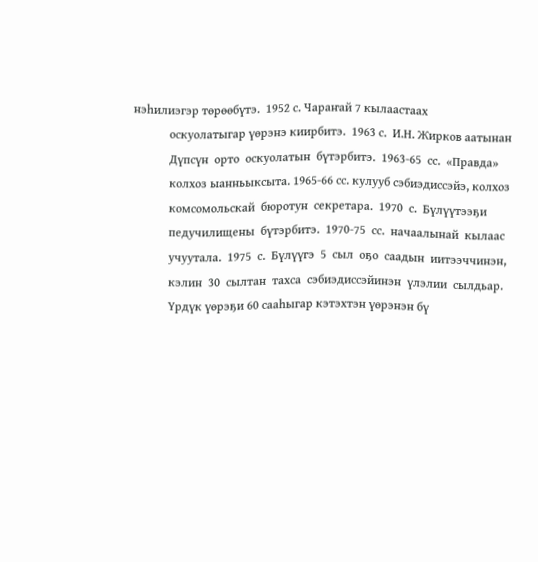нэһилиэгэр төрөөбүтэ.  1952 с. Чараҥай 7 кылаастаах
            оскуолатыгар үөрэнэ киирбитэ.  1963 с.  И.Н. Жирков аатынан
            Дүпсүн  орто  оскуолатын  бүтэрбитэ.  1963-65  сс.  «Правда»
            колхоз ыанньыксыта. 1965-66 сс. кулууб сэбиэдиссэйэ, колхоз
            комсомольскай  бюротун  секретара.  1970  с.  Бүлүүтээҕи
            педучилищены  бүтэрбитэ.  1970-75  сс.  начаалынай  кылаас
            учуутала.  1975  с.  Бүлүүгэ  5  сыл  оҕо  саадын  иитээччинэн,
            кэлин  30  сылтан  тахса  сэбиэдиссэйинэн  үлэлии  сылдьар.
            Үрдүк үөрэҕи 60 сааһыгар кэтэхтэн үөрэнэн бү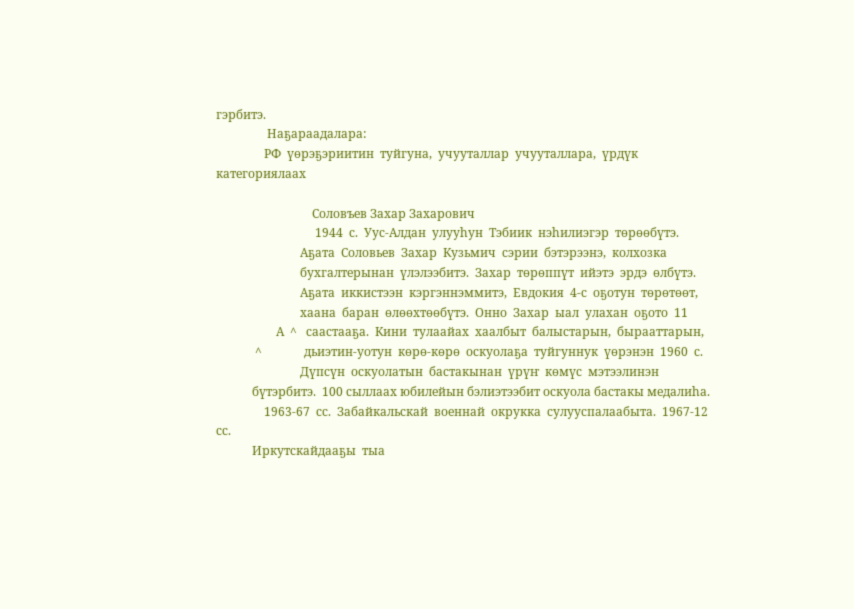гэрбитэ.
                 Наҕараадалара:
                РФ  үөрэҕэриитин  туйгуна,  учууталлар  учууталлара,  үрдүк  категориялаах

                                Соловъев Захар Захарович
                                 1944  с.  Уус-Алдан  улууһун  Тэбиик  нэһилиэгэр  төрөөбүтэ.
                            Аҕата  Соловьев  Захар  Кузьмич  сэрии  бэтэрээнэ,  колхозка
                            бухгалтерынан  үлэлээбитэ.  Захар  төрөппүт  ийэтэ  эрдэ  өлбүтэ.
                            Аҕата  иккистээн  кэргэннэммитэ,  Евдокия  4-с  оҕотун  төрөтөөт,
                            хаана  баран  өлөөхтөөбүтэ.  Онно  Захар  ыал  улахан  оҕото  11
                    А  ^   саастааҕа.  Кини  тулаайах  хаалбыт  балыстарын,  бырааттарын,
             ^              дьиэтин-уотун  көрө-көрө  оскуолаҕа  туйгуннук  үөрэнэн  1960  с.
                            Дүпсүн  оскуолатын  бастакынан  үрүҥ  көмүс  мэтээлинэн
            бүтэрбитэ.  100 сыллаах юбилейын бэлиэтээбит оскуола бастакы медалиһа.
                1963-67  сс.  Забайкальскай  военнай  окрукка  сулууспалаабыта.  1967-12  сс.
            Иркутскайдааҕы  тыа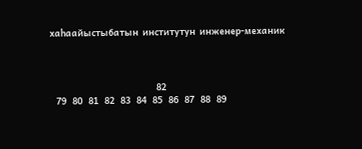хаһаайыстыбатын  институтун  инженер-механик



                                                     82
   79   80   81   82   83   84   85   86   87   88   89